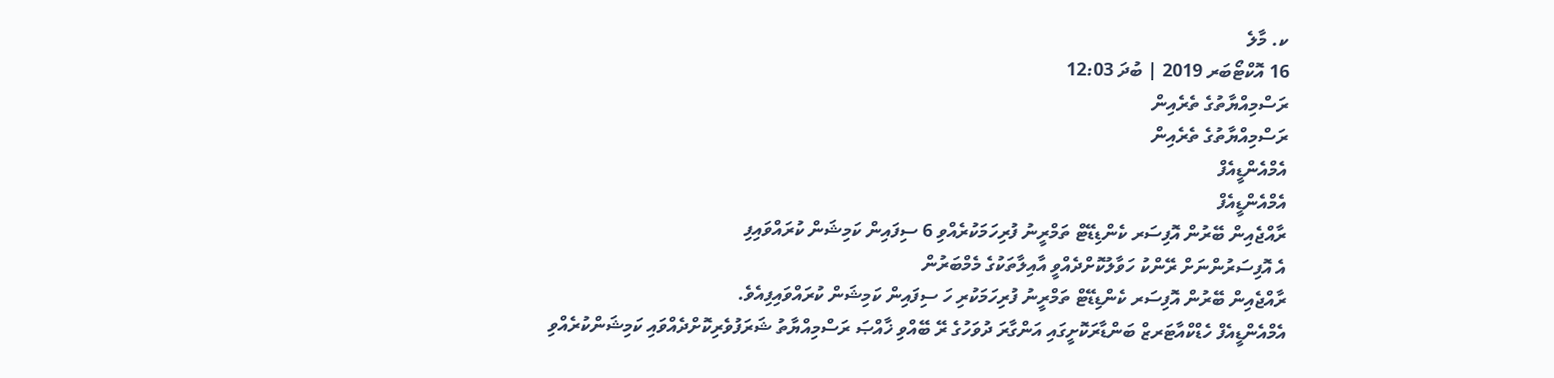ކ. މާލެ
16 އޮކްޓޯބަރ 2019 | ބުދަ 12:03
ރަސްމިއްޔާތުގެ ތެރެއިން
ރަސްމިއްޔާތުގެ ތެރެއިން
އެމްއެންޑީއެފް
އެމްއެންޑީއެފް
ރާއްޖެއިން ބޭރުން އޮފިސަރ ކެންޑިޑޭޓް ތަމްރީނު ފުރިހަމަކުރެއްވި 6 ސިފައިން ކަމިޝަން ކުރައްވައިފި
އެ އޮފިސަރުންނަށް ރޭންކު ހަވާލުކޮށްދެއްވީ އާއިލާތަކުގެ މެމްބަރުން
ރާއްޖެއިން ބޭރުން އޮފިސަރ ކެންޑިޑޭޓް ތަމްރީނު ފުރިހަމަކުރި ހަ ސިފައިން ކަމިޝަން ކުރައްވައިފިއެވެ.
އެމްއެންޑީއެފް ހެޑްކްއާޓަރޒް ބަންޑާރަކޮށީގައި އަންގާރަ ދުވަހުގެ ރޭ ބޭއްވި ޚާއްޞަ ރަސްމިއްޔާތު ޝަރަފުވެރިކޮށްދެއްވައި ކަމިޝަންކުރެއްވި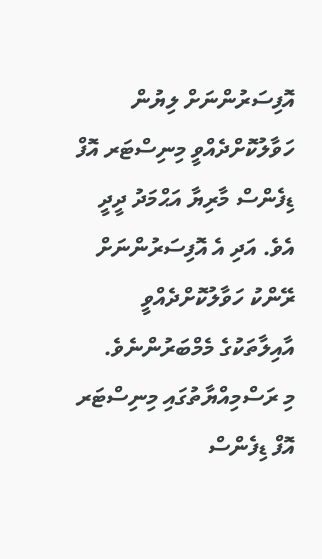އޮފިސަރުންނަށް ލިޔުން ހަވާލުކޮށްދެއްވީ މިނިސްޓަރ އޮފް ޑިފެންސް މާރިޔާ އަޙްމަދު ދީދީ އެވެ. އަދި އެ އޮފިސަރުންނަށް ރޭންކު ހަވާލުކޮށްދެއްވީ އާއިލާތަކުގެ މެމްބަރުންނެވެ.
މި ރަސްމިއްޔާތުގައި މިނިސްޓަރ އޮފް ޑިފެންސް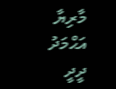މާރިޔާ އަޙްމަދު ދީދީ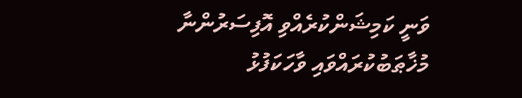ވަނީ ކަމިޝަންކުރެއްވި އޮފިސަރުންނާ މުޚާޠަބުކުރައްވައި ވާހަކަފުޅު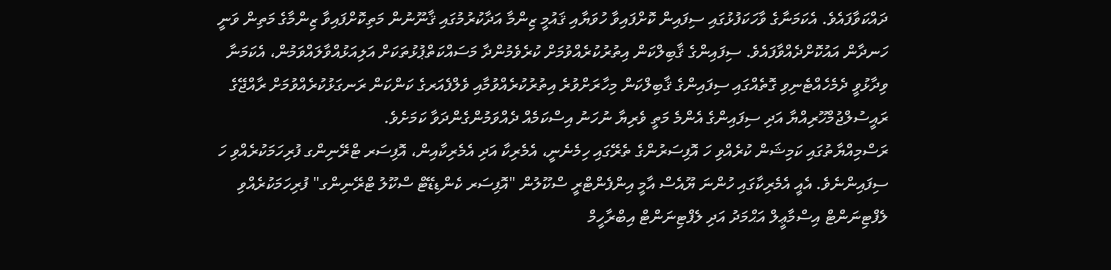ދައްކަވާފައެވެ. އެކަމަނާގެ ވާހަކަފުޅުގައި ސިފައިން ކޮށްފައިވާ ހުވަޔާއި ޤައުމީ ޒިންމާ އަދާކުރުމުގައި ޤާނޫނުން މަތިކޮށްފައިވާ ޒިންމާގެ މަތިން ވަނީ ހަނދާން އައުކޮށްދެއްވާފައެވެ. ސިފައިންގެ ޤާބިލްކަން އިތުރުކުރެއްވުމަށް ކުރެވެމުންދާ މަސައްކަތްޕުޅުތަކަށް އަލިއަޅުއްވާލައްވަމުން، އެކަމަނާ ވިދާޅުވީ ދެމެހެއްޓެނިވި ގޮތެއްގައި ސިފައިންގެ ޤާބިލްކަން މިހާރަށްވުރެ އިތުރުކުރެއްވުމާއި ވެލްފެއަރގެ ކަންކަން ރަނގަޅުކުރެއްވުމަށް ރާއްޖޭގެ ރައީސުލްޖުމްހޫރިއްޔާ އަދި ސިފައިންގެ އެންމެ މަތީ ވެރިޔާ ނުހަނު އިސްކަމެއް ދެއްވަމުންގެންދަވާ ކަމަށެވެ.
ރަސްމިއްޔާތުގައި ކަމިޝަން ކުރެއްވި ހަ އޮފިސަރުންގެ ތެރޭގައި ހިމެނެނީ، އެމެރިކާ އަދި އެމެރިކާއިން، އޮފިސަރ ޓްރޭނިންގ ފުރިހަމަކުރެއްވި ހަ ސިފައިންނެވެ. އެއީ އެމެރިކާގައި ހުންނަ ޔޫއެސް އާމީ އިންފެންޓްރީ ސްކޫލުން "އޮފިސަރ ކެންޑިޑޭޓް ސްކޫލު ޓްރޭނިންގ" ފުރިހަމަކުރެއްވި ލެފްޓިނަންޓް އިސްމާޢީލް އަޙްމަދު އަދި ލެފްޓިނަންޓް އިބްރާހީމް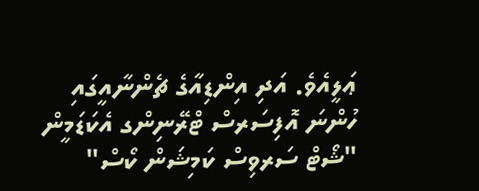ޢަލީއެވެ. އަދި އިންޑިއާގެ ޗެންނާއީގައި ހުންނަ އޮފިސަރސް ޓްރޭނިންގ އެކަޑަމީން "ޝޯޓް ސަރވިސް ކަމިޝަން ކޯސް"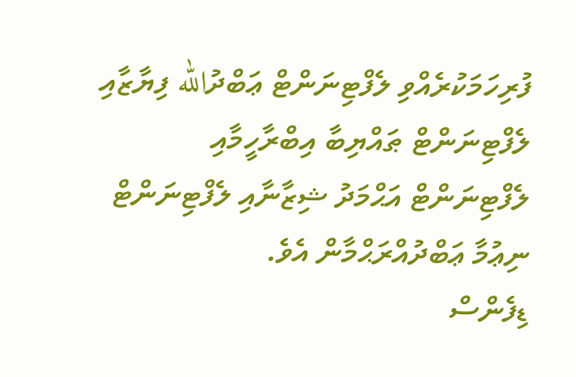ފުރިހަމަކުރެއްވި ލެފްޓިނަންޓް ޢަބްދުالله ފިޔާޒާއި ލެފްޓިނަންޓް ޠައްޔިބާ އިބްރާހީމާއި ލެފްޓިނަންޓް އަޙްމަދު ޝިޒާނާއި ލެފްޓިނަންޓް ނިޢުމާ ޢަބްދުއްރަޙްމާން އެވެ.
ޑިފެންސް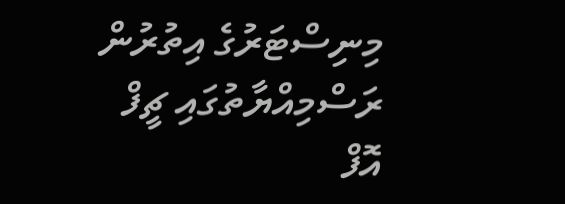މިނިސްޓަރުގެ އިތުރުން ރަސްމިއްޔާތުގައި ޗީފް އޮފް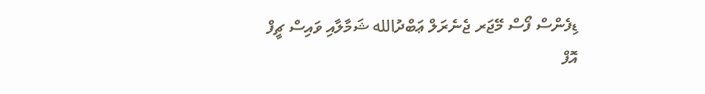ޑިފެންސް ފޯސް މޭޖަރ ޖެނެރަލް ޢަބްދުالله ޝަމާލާއި ވައިސް ޗީފް އޮފް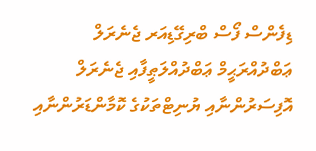ޑިފެންސް ފޯސް ބްރިގޭޑިއަރ ޖެނެރަލް ޢަބްދުއްރަޙީމް ޢަބްދުއްލަޠީފާއި ޖެނެރަލް އޮފިސަރުންނާއި ޔުނިޓްތަކުގެ ކޮމާންޑަރުންނާއި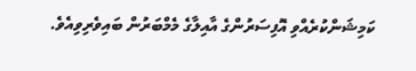ކަމިޝަންކުރެއްވި އޮފިސަރުންގެ އާއިލާގެ މެމްބަރުން ބައިވެރިވިއެވެ.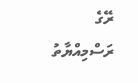ރޭގެ ރަސްމިއްޔާތު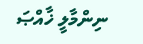ނިންމާލީ ޚާއްޞަ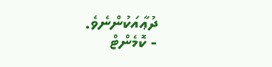ދުޢާއަކުންނެވެ.
- ކޮމެންޓް